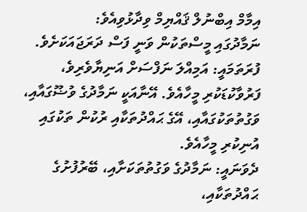އިމާމް އިބްނުލް ޤައްޔިމް ވިދާޅުވިއެވެ:
ނަމާދުގައި މީސްތަކުން ވަނީ ފަސް ދަރަޖައަކަށެވެ.
ފުރަތަމައީ: އަމިއްލަ ނަފްސަށް އަނިޔާވެރިވެ، ފަރުވާކުޑަކުރި މީހާއެވެ. އޭނާއަކީ ނަމާދުގެ ވުޟޫގައާއި، ވަގުތުތަކުގައާއި، އޭގެ ޙައްދުތަކާއި ރުކުން ތަކުގައި އުނިކުރި މީހާއެވެ.
ދެވަނައީ: ނަމާދުގެ ވަގުތުތަކަށާއި، ބޭރުފުށުގެ ޙައްދުތަކާއި،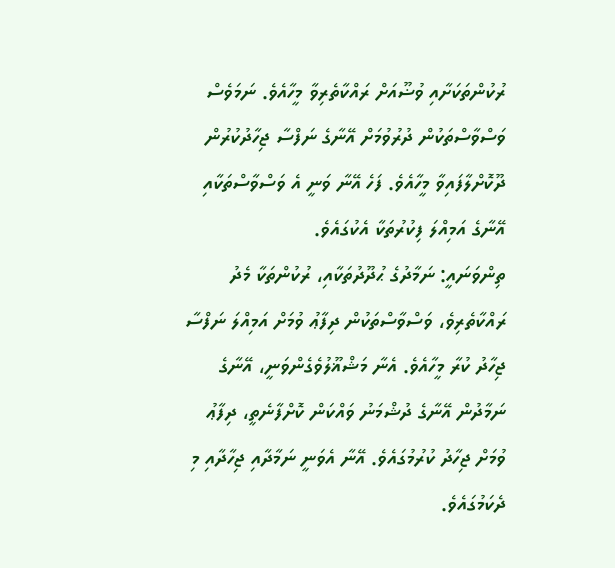ރުކުންތަކަށާއި ވުޟޫއަށް ރައްކާތެރިވާ މީހާއެވެ. ނަމަވެސް ވަސްވާސްތަކުން ދުރުވުމަށް އޭނާގެ ނަފްސާ ޖިހާދުކުރުން ދޫކޮށްލާފައިވާ މީހާއެވެ. ފަހެ އޭނާ ވަނީ އެ ވަސްވާސްތަކާއި އޭނާގެ އަމިއްލަ ފިކުރުތަކާ އެކުގައެވެ.
ތިންވަނައީ: ނަމާދުގެ ޙުދޫދުތަކާއި، ރުކުންތަކާ މެދު ރައްކާތެރިވެ، ވަސްވާސްތަކުން ދިފާޢު ވުމަށް އަމިއްލަ ނަފްސާ ޖިހާދު ކުރާ މީހާއެވެ. އެނާ މަޝްޣޫލުވެގެންވަނީ، އޭނާގެ ނަމާދުން އޭނާގެ ދުޝްމަނު ވައްކަން ކޮށްފާނެތީ، ދިފާޢު ވުމަށް ޖިހާދު ކުރުމުގައެވެ. އޭނާ އެވަނީ ނަމާދާއި ޖިހާދާއި މި ދެކަމުގައެވެ.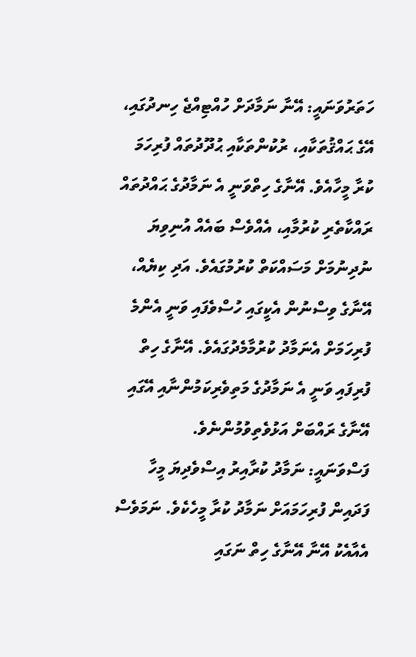ހަތަރުވަނައީ: އޭނާ ނަމާދަށް ހުއްޓިއްޖެ ހިނދުގައި، އޭގެ ޙައްޤުތަކާއި، ރުކުންތަކާއި ޙުދޫދުތައް ފުރިހަމަ ކުރާ މީހާއެވެ. އޭނާގެ ހިތްވަނީ އެ ނަމާދުގެ ޙައްދުތައް ރައްކާތެރި ކުރުމާއި، އެއްވެސް ބައެއް އުނިވިޔަ ނުދިނުމަށް މަސައްކަތް ކުރުމުގައެވެ. އަދި ކިޔެއް، އޭނާގެ ވިސްނުން އެކީގައި ހުސްވެފައި ވަނީ އެންމެ ފުރިހަމަށް އެނަމާދު ކުރުމާމެދުގައެވެ. އޭނާގެ ހިތް ފުރިފައި ވަނީ އެ ނަމާދުގެ މަތިވެރިކަމުންނާއި އޭގައި އޭނާގެ ރައްބަށް އަޅުވެތިވުމުންނެވެ.
ފަސްވަނައީ: ނަމާދު ކުރާއިރު އިސްވެދިޔަ މީހާ ފަދައިން ފުރިހަމައަށް ނަމާދު ކުރާ މީހެކެވެ. ނަމަވެސް އެއާއެކު އޭނާ އޭނާގެ ހިތް ނަގައި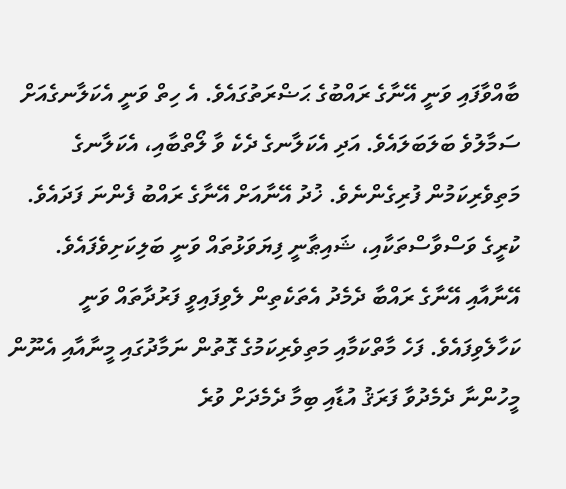ބާއްވާފައި ވަނީ އޭނާގެ ރައްބުގެ ޙަޟްރަތުގައެވެ. އެ ހިތް ވަނީ އެކަލާނގެއަށް ސަމާލުވެ ބަލަބަލައެވެ. އަދި އެކަލާނގެ ދެކެ ވާ ލޯތްބާއި، އެކަލާނގެ މަތިވެރިކަމުން ފުރިގެންނެވެ. ޚުދު އޭނާއަށް އޭނާގެ ރައްބު ފެންނަ ފަދައެވެ. ކުރީގެ ވަސްވާސްތަކާއި، ޝައިޠާނީ ފިޔަވަޅުތައް ވަނީ ބަލިކަށިވެފައެވެ. އޭނާއާއި އޭނާގެ ރައްބާ ދެމެދު އެތަކެތިން ލެވިފައިވީ ފަރުދާތައް ވަނީ ކަހާލެވިފައެވެ. ފަހެ މާތްކަމާއި މަތިވެރިކަމުގެ ގޮތުން ނަމާދުގައި މީނާއާއި އެނޫން މީހުންނާ ދެމެދުވާ ފަރަޤު އުޑާއި ބިމާ ދެމެދަށް ވުރެ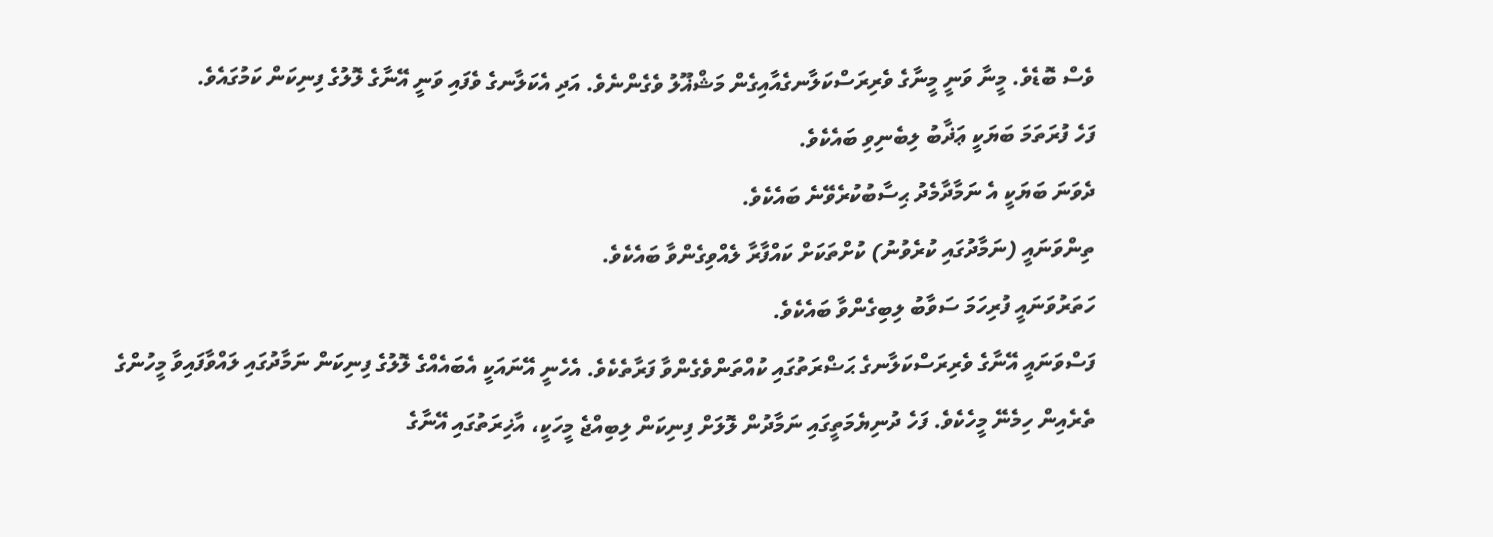ވެސް ބޮޑެވެ. މީނާ ވަނީ މީނާގެ ވެރިރަސްކަލާނގެއާއިގެން މަޝްޣޫލު ވެގެންނެވެ. އަދި އެކަލާނގެ ވެފައި ވަނީ އޭނާގެ ލޮލުގެ ފިނިކަން ކަމުގައެވެ.
ފަހެ ފުރަތަމަ ބަޔަކީ ޢަޛާބު ލިބެނިވި ބައެކެވެ.
ދެވަނަ ބަޔަކީ އެ ނަމާދާމެދު ޙިސާބުކުރެވޭނެ ބައެކެވެ.
ތިންވަނައީ (ނަމާދުގައި ކުރެވުނު) ކުށްތަކަށް ކައްފާރާ ލެއްވިގެންވާ ބައެކެވެ.
ހަތަރުވަނައީ ފުރިހަމަ ސަވާބު ލިބިގެންވާ ބައެކެވެ.
ފަސްވަނައީ އޭނާގެ ވެރިރަސްކަލާނގެ ޙަޟްރަތުގައި ކުއްތަންވެގެންވާ ފަރާތެކެވެ. އެހެނީ އޭނައަކީ އެބައެއްގެ ލޮލުގެ ފިނިކަން ނަމާދުގައި ލައްވާފައިވާ މީހުންގެ ތެރެއިން ހިމެނޭ މީހެކެވެ. ފަހެ ދުނިޔެމަތީގައި ނަމާދުން ލޮލަށް ފިނިކަން ލިބިއްޖެ މީހަކީ، އާޚިރަތުގައި އޭނާގެ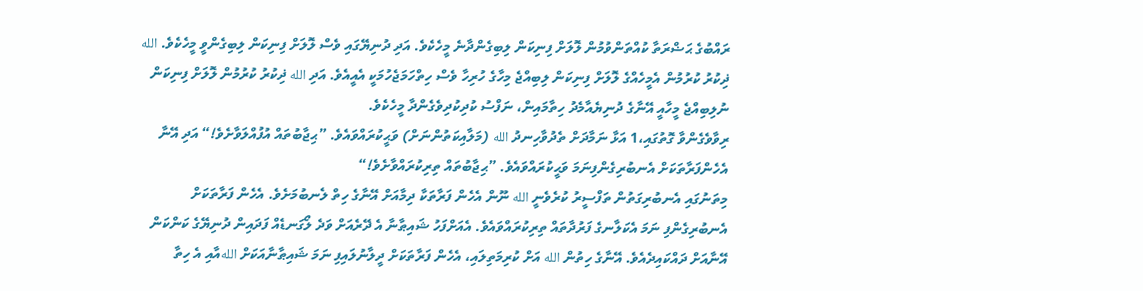ރައްބުގެ ޙަޟްރަތާ ކުއްތަންވުމުން ލޮލަށް ފިނިކަން ލިބިގެންދާނެ މީހެކެވެ. އަދި ދުނިޔޭގައި ވެސް ލޮލަށް ފިނިކަން ލިބިގެންވީ މީހެކެވެ. الله ޛިކުރު ކުރުމުން އެމީހެއްގެ ލޮލަށް ފިނިކަން ލިބިއްޖެ މިހާގެ ހުރިހާ ވެސް ހިތްހަމަޖެހުމަކީ އެއީއެވެ. އަދި الله ޛިކުރު ކުރުމުން ލޮލަށް ފިނިކަން ނުލިބިއްޖެ މީހާއީ އޭނާގެ ދުނިޔެއާމެދު ހިތާމައިން، ނަފްސު ކުދިކުދިވެގެންދާ މީހެކެވެ.
ރިވާވެގެންވާ ގޮތުގައި،1 އަޅާ ނަމާދަށް ތެދުވާހިނދު الله (މަލާއިކަތުންނަށް) ވަޙީކުރައްވައެވެ. ”ޙިޖާބުތައް އުފުއްލަވާށެވެ!“ އަދި އޭނާ އެހެންފަރާތަކަށް އެނބުރިގެންފިނަމަ ވަޙީކުރައްވައެވެ. ”ޙިޖާބުތައް ތިރިކުރައްވާށެވެ!“
މިތަނުގައި އެނބުރިގަތުން ތަފްސީރު ކުރެވެނީ الله ނޫން އެހެން ފަރާތަކާ ދިމާއަށް އޭނާގެ ހިތް ލެނބުމަށެވެ. އެހެން ފަރާތަކަށް އެނބުރިގެންފި ނަމަ އެކަލާނގެ ފަރުދާތައް ތިރިކުރައްވައެވެ. އެއަށްފަހު ޝައިޠާނާ އެ ދޭރެއަށް ވަދެ ލޯގަނޑެއް ފަދައިން ދުނިޔޭގެ ކަންކަން އޭނާއަށް ދައްކައިދެއެވެ. އޭނާގެ ހިތުން الله އަށް ކުރިމަތިލައި، އެހެން ފަރާތަކަށް ދީލާނުލައިފި ނަމަ ޝައިޠާނާއަކަށް اللهއާއި އެ ހިތާ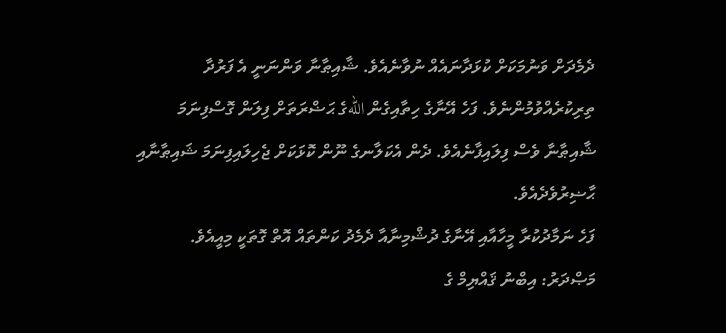ދެމެދަށް ވަނުމަކަށް ކުޅަދާނައެއް ނުވާނެއެވެ. ޝާއިޠާނާ ވަންނަނީ އެ ފަރުދާ ތިރިކުރެއްވުމުންނެވެ. ފަހެ އޭނާގެ ހިތާއިގެން اللهގެ ޙަޟްރަތަށް ފިލަން ގޮސްފިނަމަ ޝާއިޠާނާ ވެސް ފިލައިފާނެއެވެ. ދެން އެކަލާނގެ ނޫން ކޮޅަކަށް ޖެހިލައިފިނަމަ ޝައިޠާނާއި ޙާޟިރުވެދެއެވެ.
ފަހެ ނަމާދުކުރާ މީހާއާއި އޭނާގެ ދުޝްމިނާއާ ދެމެދު ކަންތައް އޮތް ގޮތަކީ މިއީއެވެ.
މަޞްދަރު: އިބްނު ޤައްޔިމް ގެ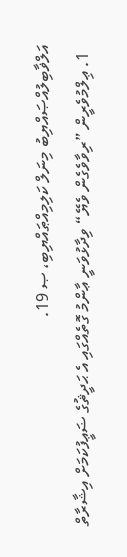އަލްޥާބިލުއްޞައްޔިބު މިނަލް ކަލިމިއްޠައްޔިބި، ޞ 19.
  1. ޢިލްމުވެރީން ”ރިވާވެގެން ވެޔޭ“ ވިދާޅުވަނީ ޢާންމު ގޮތެއްގައި އެ ޙަދީޘުގެ ޟަޢީފުކަމަށް އިޝާރާތް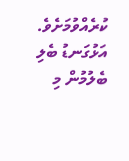ކުރެއްވުމަށެވެ. އަޅުގަނޑު ބެލި ބެލުމުން މި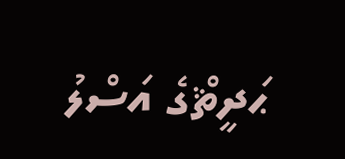ޙަދީޘްގެ އަސްލު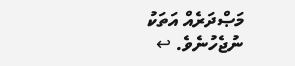މަޞްދަރެއް އަތަކު ނުޖެހުނެވެ. ↩